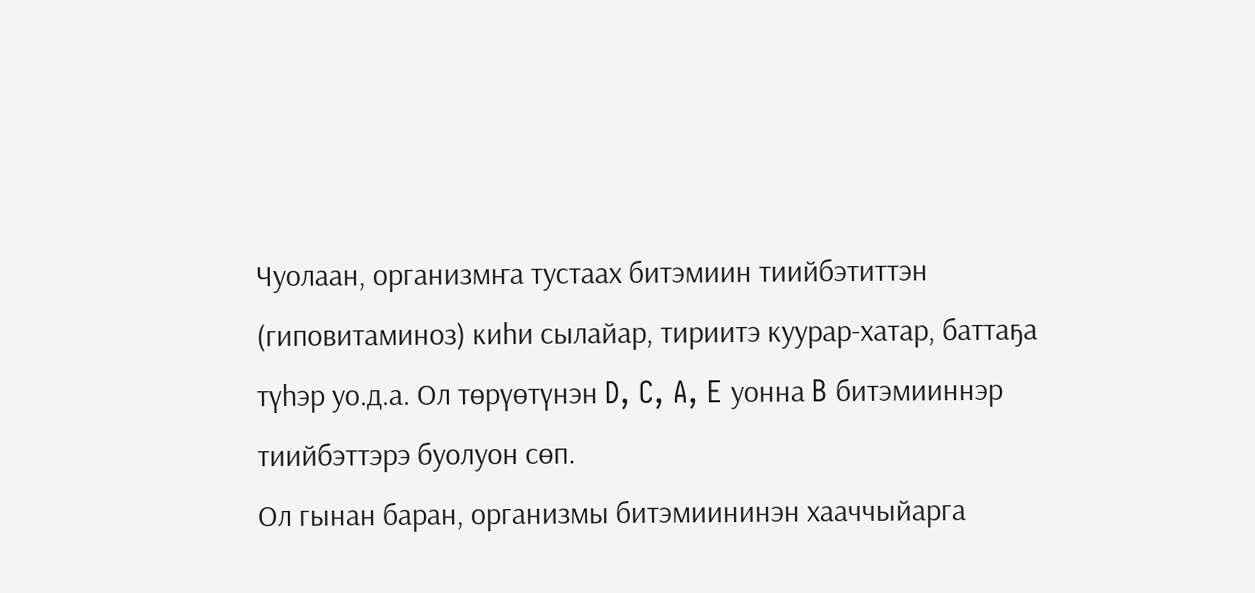Чуолаан, организмҥа тустаах битэмиин тиийбэтиттэн (гиповитаминоз) киһи сылайар, тириитэ куурар-хатар, баттаҕа түһэр уо.д.а. Ол төрүөтүнэн D, C, A, E уонна B битэмииннэр тиийбэттэрэ буолуон сөп.
Ол гынан баран, организмы битэмиининэн хааччыйарга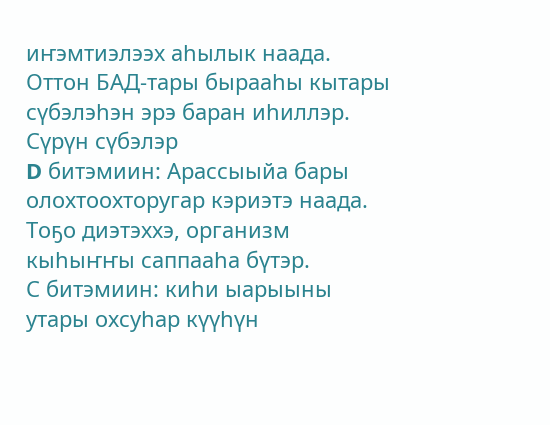иҥэмтиэлээх аһылык наада. Оттон БАД-тары бырааһы кытары сүбэлэһэн эрэ баран иһиллэр.
Сүрүн сүбэлэр
D битэмиин: Арассыыйа бары олохтоохторугар кэриэтэ наада. Тоҕо диэтэххэ, организм кыһыҥҥы саппааһа бүтэр.
С битэмиин: киһи ыарыыны утары охсуһар күүһүн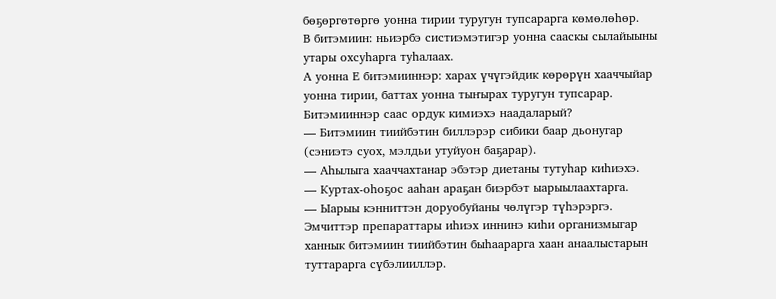бөҕөргөтөргө уонна тирии туругун тупсарарга көмөлөһөр.
В битэмиин: ньиэрбэ систиэмэтигэр уонна сааскы сылайыыны утары охсуһарга туһалаах.
А уонна Е битэмииннэр: харах үчүгэйдик көрөрүн хааччыйар уонна тирии, баттах уонна тыҥырах туругун тупсарар.
Битэмииннэр саас ордук кимиэхэ наадаларый?
— Битэмиин тиийбэтин биллэрэр сибики баар дьонугар (сэниэтэ суох, мэлдьи утуйуон баҕарар).
— Аһылыга хааччахтанар эбэтэр диетаны тутуһар киһиэхэ.
— Куртах-оһоҕос ааһан араҕан биэрбэт ыарыылаахтарга.
— Ыарыы кэнниттэн доруобуйаны чөлүгэр түһэрэргэ.
Эмчиттэр препараттары иһиэх иннинэ киһи организмыгар ханнык битэмиин тиийбэтин быһаарарга хаан анаалыстарын туттарарга сүбэлииллэр.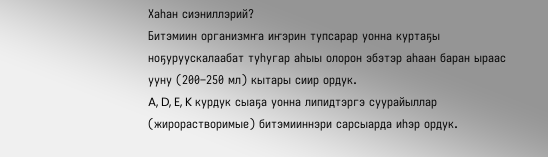Хаһан сиэниллэрий?
Битэмиин организмҥа иҥэрин тупсарар уонна куртаҕы ноҕуруускалаабат туһугар аһыы олорон эбэтэр аһаан баран ыраас ууну (200–250 мл) кытары сиир ордук.
A, D, E, K курдук сыаҕа уонна липидтэргэ суурайыллар (жирорастворимые) битэмииннэри сарсыарда иһэр ордук.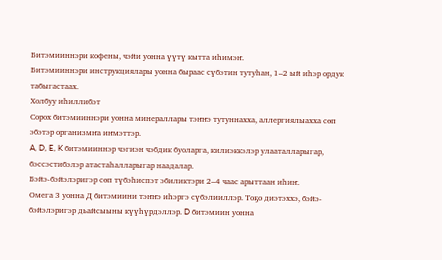Битэмииннэри кофены, чэйи уонна үүтү кытта иһимэҥ.
Битэмииннэри инструкциялары уонна быраас сүбэтин тутуһан, 1–2 ый иһэр ордук табыгастаах.
Холбуу иһиллибэт
Сорох битэмииннэри уонна минераллары тэҥҥэ тутуннахха, аллергиялыахха сөп эбэтэр организмҥа иҥмэттэр.
A, D, E, K битэмииннэр чэгиэн чэбдик буоларга, килиэккэлэр улааталларыгар, бэссэстибэлэр атастаһалларыгар наадалар.
Бэйэ-бэйэлэригэр сөп түбэһиспэт эбиликтэри 2–4 чаас арыттаан иһиҥ.
Омега 3 уонна Д битэмиини тэҥҥэ иһэргэ сүбэлииллэр. Тоҕо диэтэххэ, бэйэ-бэйэлэригэр дьайсыыны күүһүрдэллэр. D битэмиин уонна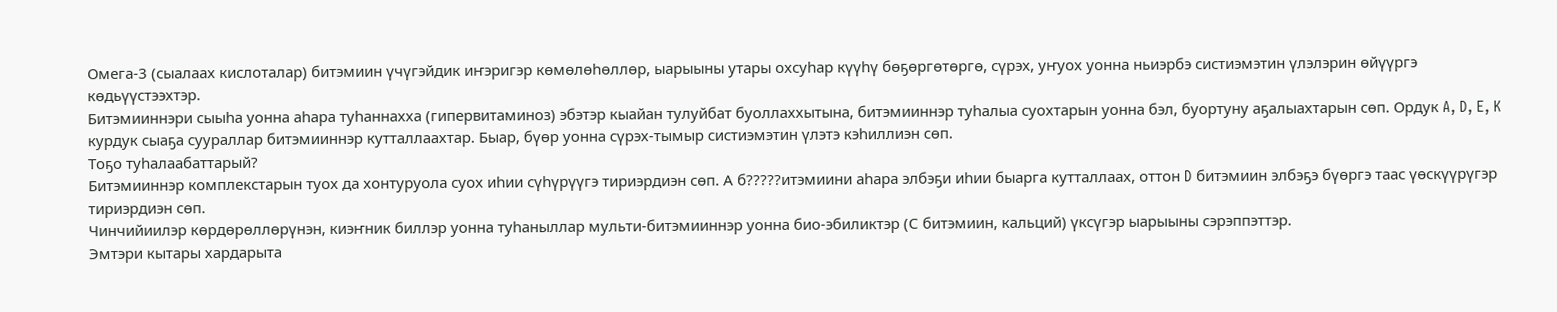Омега‑3 (сыалаах кислоталар) битэмиин үчүгэйдик иҥэригэр көмөлөһөллөр, ыарыыны утары охсуһар күүһү бөҕөргөтөргө, сүрэх, уҥуох уонна ньиэрбэ систиэмэтин үлэлэрин өйүүргэ көдьүүстээхтэр.
Битэмииннэри сыыһа уонна аһара туһаннахха (гипервитаминоз) эбэтэр кыайан тулуйбат буоллаххытына, битэмииннэр туһалыа суохтарын уонна бэл, буортуну аҕалыахтарын сөп. Ордук A, D, E, K курдук сыаҕа суураллар битэмииннэр кутталлаахтар. Быар, бүөр уонна сүрэх-тымыр систиэмэтин үлэтэ кэһиллиэн сөп.
Тоҕо туһалаабаттарый?
Битэмииннэр комплекстарын туох да хонтуруола суох иһии сүһүрүүгэ тириэрдиэн сөп. А б?????итэмиини аһара элбэҕи иһии быарга кутталлаах, оттон D битэмиин элбэҕэ бүөргэ таас үөскүүрүгэр тириэрдиэн сөп.
Чинчийиилэр көрдөрөллөрүнэн, киэҥник биллэр уонна туһаныллар мульти-битэмииннэр уонна био-эбиликтэр (С битэмиин, кальций) үксүгэр ыарыыны сэрэппэттэр.
Эмтэри кытары хардарыта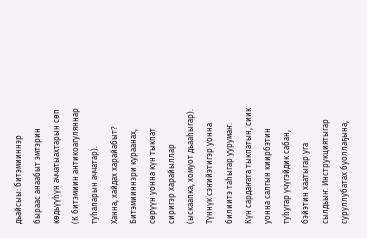дьайсыы: битэмииннэр быраас анаабыт эмтэрин көдьүүһүн аччатыахтарын сөп (К битэмиин антикоагуляннар туһаларын аччатар).
Ханна, хайдах харайабыт?
Битэмииннэри кураанах, сөрүүн уонна күн тыкпат сиригэр харайыллар (ыскаапка, хомуот дьааһыгар). Түннүк сэҥийэтигэр уонна билиитэ таһыгар уурумаҥ.
Күн сардаҥата тыкпатын, сиик уонна салгын киирбэтин туһугар үчүгэйдик сабан, бэйэтин хаатыгар уга сылдьыҥ. Инструкциятыгар суруллубатах буоллаҕына,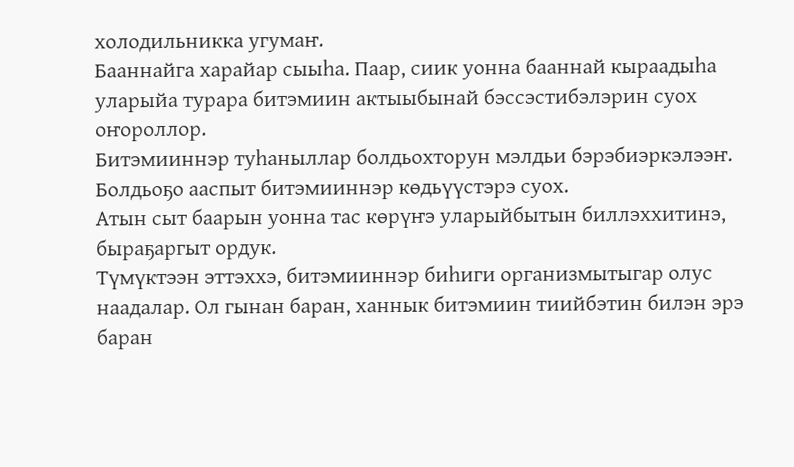холодильникка угумаҥ.
Бааннайга харайар сыыһа. Паар, сиик уонна бааннай кыраадыһа уларыйа турара битэмиин актыыбынай бэссэстибэлэрин суох оҥороллор.
Битэмииннэр туһаныллар болдьохторун мэлдьи бэрэбиэркэлээҥ. Болдьоҕо ааспыт битэмииннэр көдьүүстэрэ суох.
Атын сыт баарын уонна тас көрүҥэ уларыйбытын биллэххитинэ, быраҕаргыт ордук.
Түмүктээн эттэххэ, битэмииннэр биһиги организмытыгар олус наадалар. Ол гынан баран, ханнык битэмиин тиийбэтин билэн эрэ баран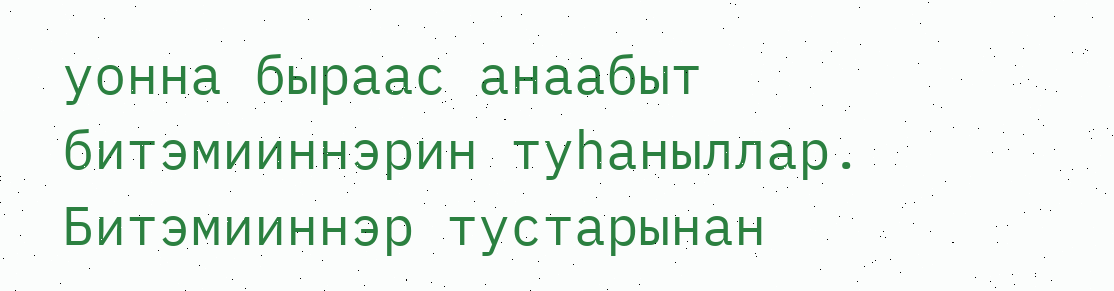уонна быраас анаабыт битэмииннэрин туһаныллар.
Битэмииннэр тустарынан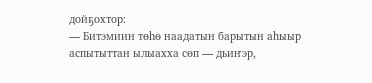дойҕохтор:
— Битэмиин төһө наадатын барытын аһыыр аспытыттан ылыахха сөп — дьиҥэр,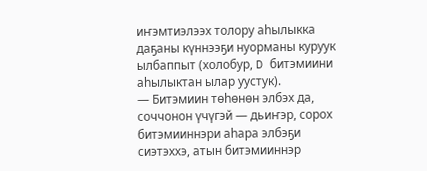иҥэмтиэлээх толору аһылыкка даҕаны күннээҕи нуорманы куруук ылбаппыт (холобур, D битэмиини аһылыктан ылар уустук).
— Битэмиин төһөнөн элбэх да, соччонон үчүгэй — дьиҥэр, сорох битэмииннэри аһара элбэҕи сиэтэххэ, атын битэмииннэр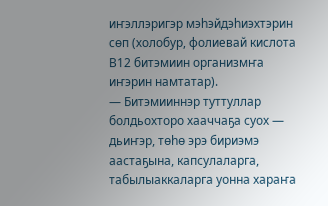иҥэллэригэр мэһэйдэһиэхтэрин сөп (холобур, фолиевай кислота В12 битэмиин организмҥа иҥэрин намтатар).
— Битэмииннэр туттуллар болдьохторо хааччаҕа суох — дьиҥэр, төһө эрэ бириэмэ аастаҕына, капсулаларга, табылыаккаларга уонна хараҥа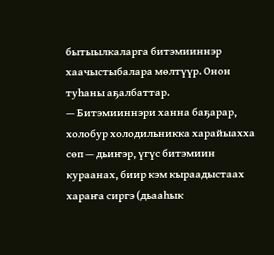бытыылкаларга битэмииннэр хаачыстыбалара мөлтүүр. Онон туһаны аҕалбаттар.
— Битэмииннэри ханна баҕарар, холобур холодильникка харайыахха сөп — дьиҥэр, үгүс битэмиин кураанах, биир кэм кыраадыстаах хараҥа сиргэ (дьааһык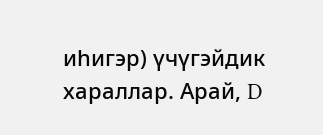иһигэр) үчүгэйдик хараллар. Арай, D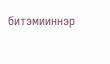битэмииннэр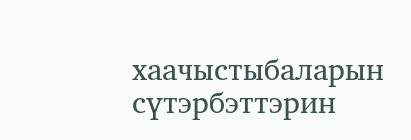хаачыстыбаларын сүтэрбэттэрин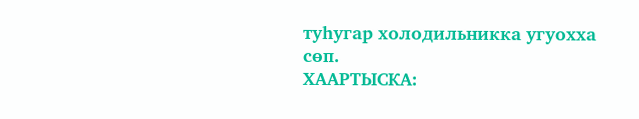туһугар холодильникка угуохха сөп.
ХААРТЫСКА: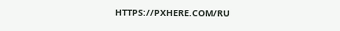HTTPS://PXHERE.COM/RU